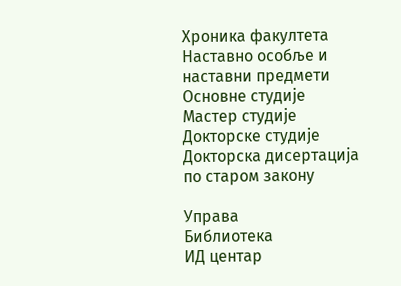Хроника факултета
Наставно особље и наставни предмети
Основне студије
Мастер студије
Докторске студије
Докторска дисертација
по старом закону

Управа
Библиотека
ИД центар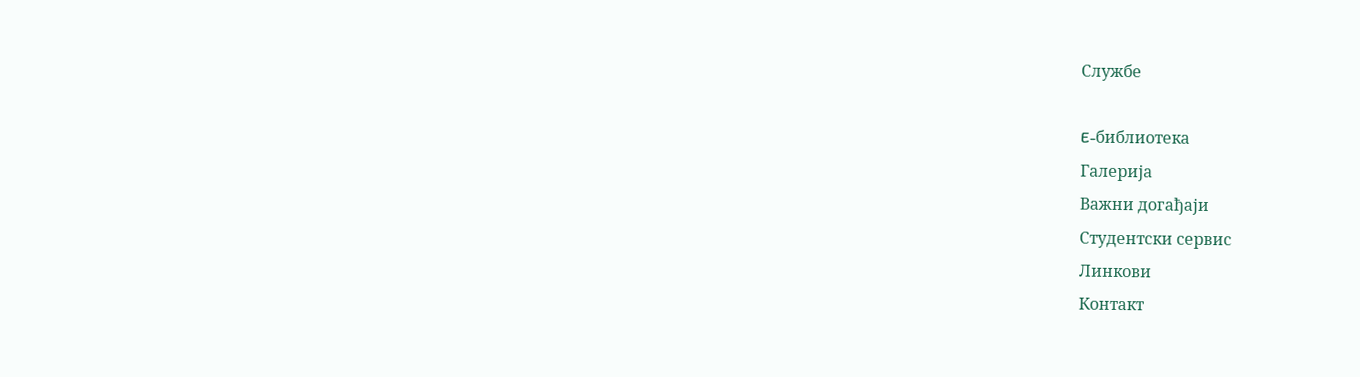Службе

E-библиотека
Галерија
Важни догађаји
Студентски сервис
Линкови
Контакт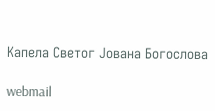Капела Светог Јована Богослова

webmail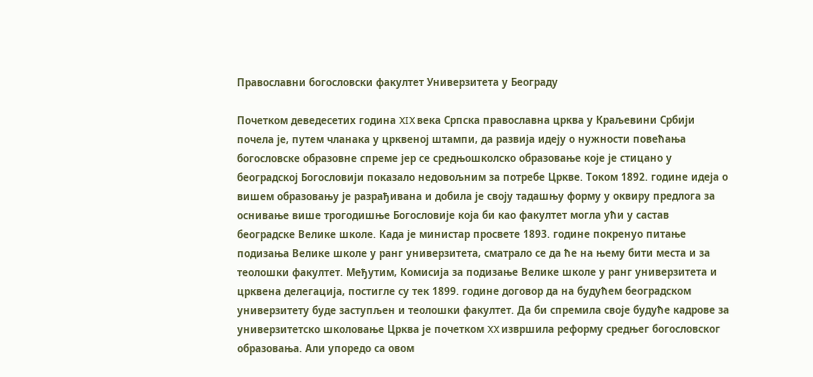Православни богословски факултет Универзитета у Београду

Почетком деведесетих година XIX века Српска православна црква у Краљевини Србији почела је, путем чланака у црквеној штампи, да развија идеју о нужности повећања богословске образовне спреме јер се средњошколско образовање које је стицано у београдској Богословији показало недовољним за потребе Цркве. Током 1892. године идеја о вишем образовању је разрађивана и добила је своју тадашњу форму у оквиру предлога за оснивање више трогодишње Богословије која би као факултет могла ући у састав београдске Велике школе. Када је министар просвете 1893. године покренуо питање подизања Велике школе у ранг универзитета, сматрало се да ће на њему бити места и за теолошки факултет. Међутим, Комисија за подизање Велике школе у ранг универзитета и црквена делегација, постигле су тек 1899. године договор да на будућем београдском универзитету буде заступљен и теолошки факултет. Да би спремила своје будуће кадрове за универзитетско школовање Црква је почетком XX извршила реформу средњег богословског образовања. Али упоредо са овом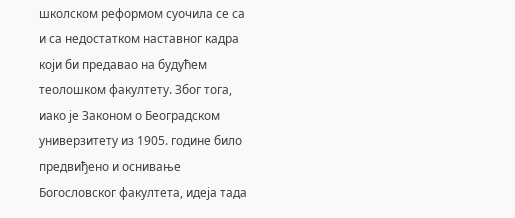школском реформом суочила се са и са недостатком наставног кадра који би предавао на будућем теолошком факултету. Због тога, иако је Законом о Београдском универзитету из 1905. године било предвиђено и оснивање Богословског факултета, идеја тада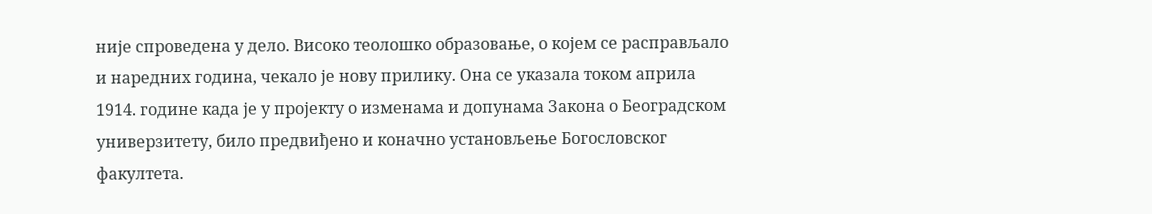није спроведена у дело. Високо теолошко образовање, о којем се расправљало и наредних година, чекало је нову прилику. Она се указала током априла 1914. године када је у пројекту о изменама и допунама Закона о Београдском универзитету, било предвиђено и коначно установљење Богословског факултета.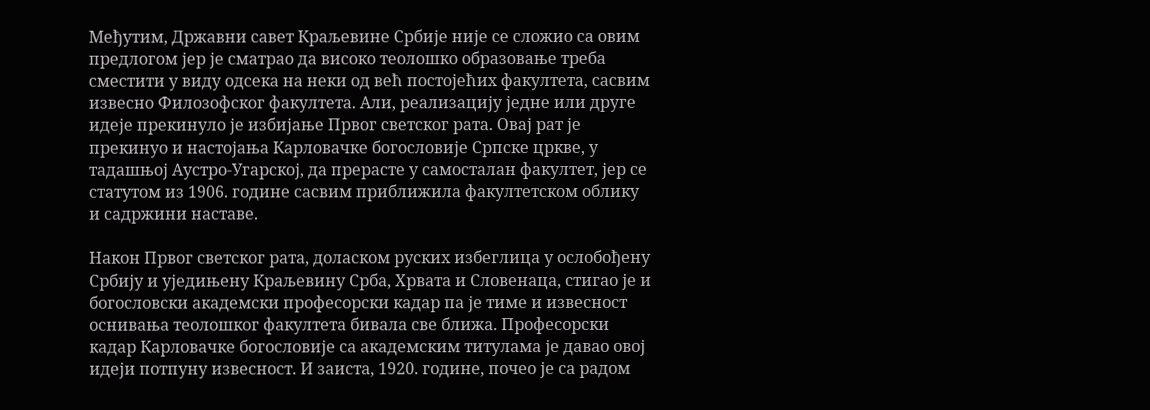Међутим, Државни савет Краљевине Србије није се сложио са овим предлогом јер је сматрао да високо теолошко образовање треба сместити у виду одсека на неки од већ постојећих факултета, сасвим извесно Филозофског факултета. Али, реализацију једне или друге идеје прекинуло је избијање Првог светског рата. Овај рат је прекинуо и настојања Карловачке богословије Српске цркве, у тадашњој Аустро-Угарској, да прерасте у самосталан факултет, јер се статутом из 1906. године сасвим приближила факултетском облику и садржини наставе.

Након Првог светског рата, доласком руских избеглица у ослобођену Србију и уједињену Краљевину Срба, Хрвата и Словенаца, стигао је и богословски академски професорски кадар па је тиме и извесност оснивања теолошког факултета бивала све ближа. Професорски кадар Карловачке богословије са академским титулама је давао овој идеји потпуну извесност. И заиста, 1920. године, почео је са радом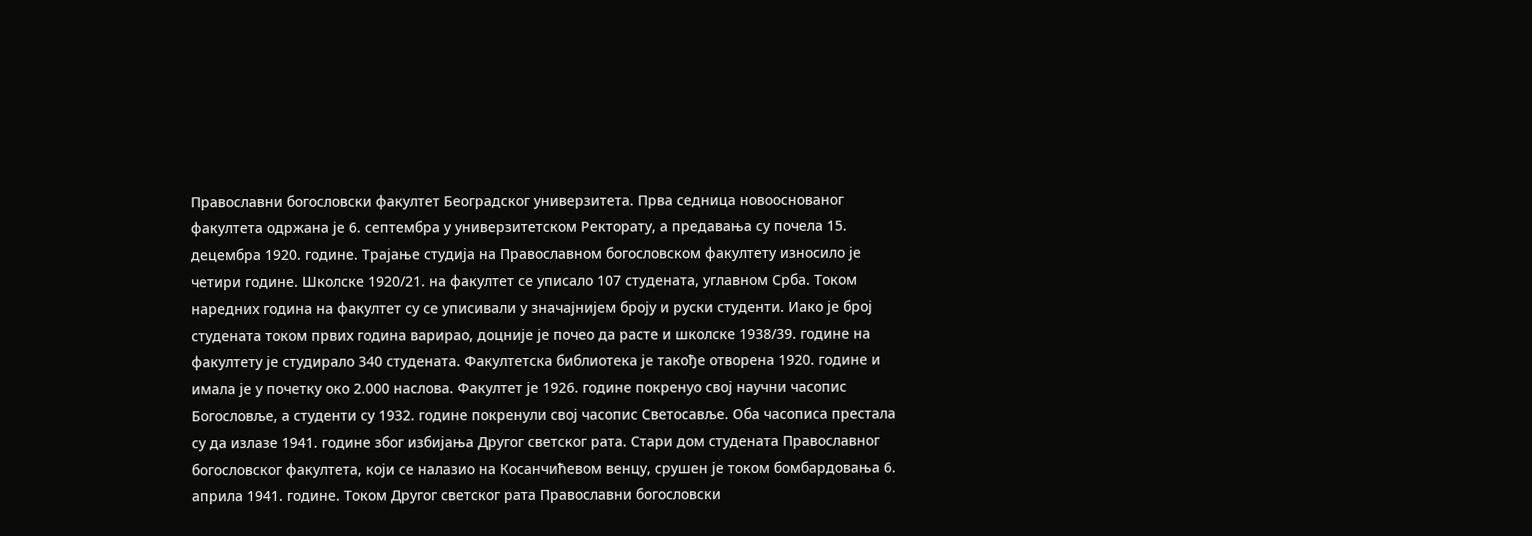Православни богословски факултет Београдског универзитета. Прва седница новооснованог факултета одржана је 6. септембра у универзитетском Ректорату, а предавања су почела 15. децембра 1920. године. Трајање студија на Православном богословском факултету износило је четири године. Школске 1920/21. на факултет се уписало 107 студената, углавном Срба. Током наредних година на факултет су се уписивали у значајнијем броју и руски студенти. Иако је број студената током првих година варирао, доцније је почео да расте и школске 1938/39. године на факултету је студирало 340 студената. Факултетска библиотека је такође отворена 1920. године и имала је у почетку око 2.000 наслова. Факултет је 1926. године покренуо свој научни часопис Богословље, а студенти су 1932. године покренули свој часопис Светосавље. Оба часописа престала су да излазе 1941. године због избијања Другог светског рата. Стари дом студената Православног богословског факултета, који се налазио на Косанчићевом венцу, срушен је током бомбардовања 6. априла 1941. године. Током Другог светског рата Православни богословски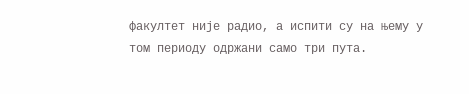факултет није радио, а испити су на њему у том периоду одржани само три пута.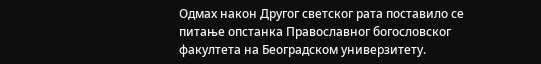Одмах након Другог светског рата поставило се питање опстанка Православног богословског факултета на Београдском универзитету.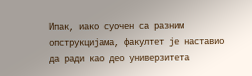Ипак, иако суочен са разним опструкцијама, факултет је наставио да ради као део универзитета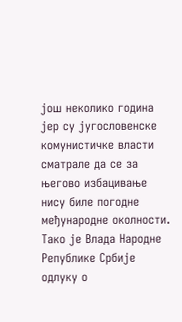још неколико година јер су југословенске комунистичке власти сматрале да се за његово избацивање нису биле погодне међународне околности. Тако је Влада Народне Републике Србије одлуку о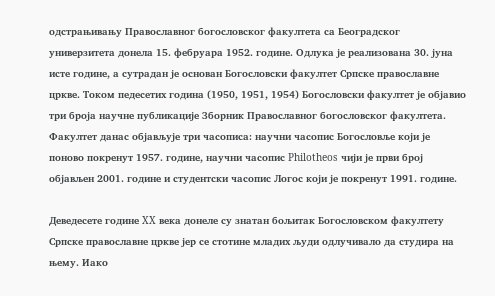одстрањивању Православног богословског факултета са Београдског универзитета донела 15. фебруара 1952. године. Одлука је реализована 30. јуна исте године, а сутрадан је основан Богословски факултет Српске православне цркве. Током педесетих година (1950, 1951, 1954) Богословски факултет је објавио три броја научне публикације Зборник Православног богословског факултета. Факултет данас објављује три часописа: научни часопис Богословље који је поново покренут 1957. године, научни часопис Philotheos чији је први број објављен 2001. године и студентски часопис Логос који је покренут 1991. године.

Деведесете године XX века донеле су знатан бољитак Богословском факултету Српске православне цркве јер се стотине младих људи одлучивало да студира на њему. Иако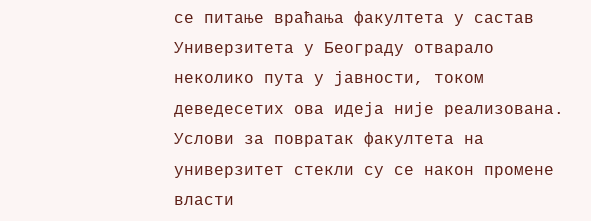се питање враћања факултета у састав Универзитета у Београду отварало неколико пута у јавности, током деведесетих ова идеја није реализована. Услови за повратак факултета на универзитет стекли су се након промене власти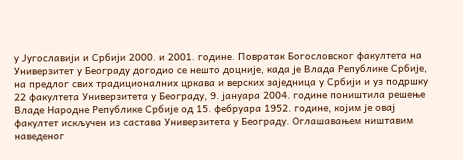у Југославији и Србији 2000. и 2001. године. Повратак Богословског факултета на Универзитет у Београду догодио се нешто доцније, када је Влада Републике Србије, на предлог свих традиционалних цркава и верских заједница у Србији и уз подршку 22 факултета Универзитета у Београду, 9. јануара 2004. године поништила решење Владе Народне Републике Србије од 15. фебруара 1952. године, којим је овај факултет искључен из састава Универзитета у Београду. Оглашавањем ништавим наведеног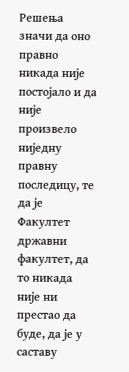Решења значи да оно правно никада није постојало и да није произвело ниједну правну последицу, те да је Факултет државни факултет, да то никада није ни престао да буде, да је у саставу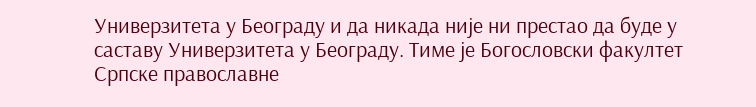Универзитета у Београду и да никада није ни престао да буде у саставу Универзитета у Београду. Тиме је Богословски факултет Српске православне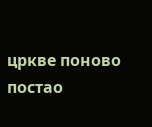цркве поново постао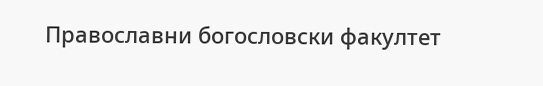Православни богословски факултет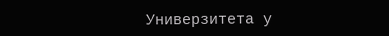Универзитета у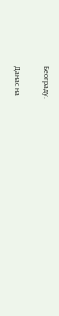Београду.

Данас на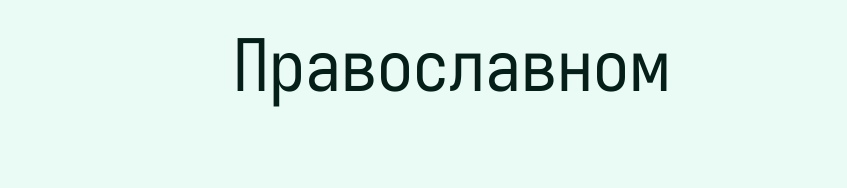Православном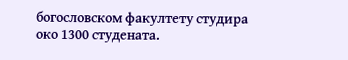богословском факултету студира око 1300 студената.